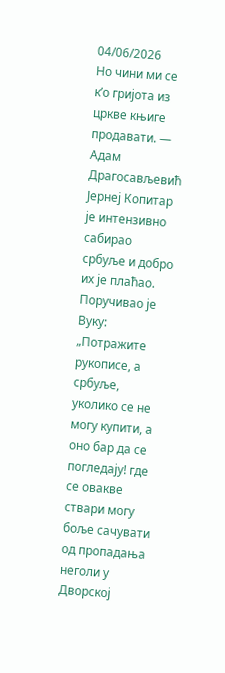04/06/2026
Но чини ми се к’о гријота из цркве књиге продавати. ― Адам Драгосављевић
Јернеј Копитар је интензивно сабирао србуље и добро их је плаћао. Поручивао је Вуку: „Потражите рукописе, а србуље, уколико се не могу купити, а оно бар да се погледају! где се овакве ствари могу боље сачувати од пропадања неголи у Дворској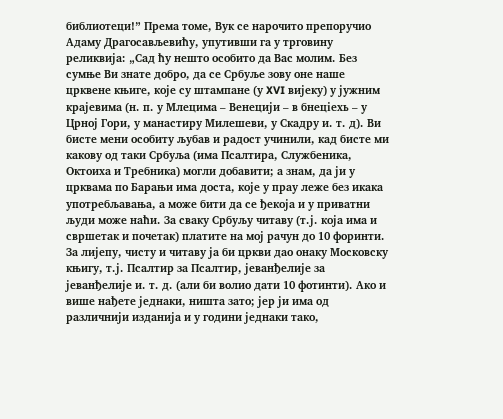библиотеци!” Према томе, Вук се нарочито препоручио Адаму Драгосављевићу, упутивши га у трговину реликвија: „Сад ћу нешто особито да Вас молим. Без сумње Ви знате добро, да се Србуље зову оне наше црквене књиге, које су штампане (у XVI вијеку) у јужним крајевима (н. п. у Млецима – Венецији – в бнецiехь – у Црној Гори, у манастиру Милешеви, у Скадру и. т. д). Ви бисте мени особиту љубав и радост учинили, кад бисте ми какову од таки Србуља (има Псалтира, Службеника, Октоиха и Требника) могли добавити; а знам, да ји у црквама по Барањи има доста, које у прау леже без икака употребљавања, а може бити да се ђекоја и у приватни људи може наћи. За сваку Србуљу читаву (т.ј. која има и свршетак и почетак) платите на мој рачун до 10 форинти. За лијепу, чисту и читаву ја би цркви дао онаку Московску књигу, т.ј. Псалтир за Псалтир, јеванђелије за јеванђелије и. т. д. (али би волио дати 10 фотинти). Ако и више нађете једнаки, ништа зато; јер ји има од различнији изданија и у години једнаки тако,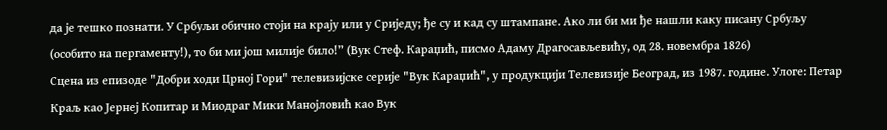да је тешко познати. У Србуљи обично стоји на крају или у Сриједу; ђе су и кад су штампане. Ако ли би ми ђе нашли каку писану Србуљу (особито на пергаменту!), то би ми још милије било!” (Вук Стеф. Караџић, писмо Адаму Драгосављевићу, од 28. новембра 1826)
Сцена из епизоде "Добри ходи Црној Гори" телевизијске серије "Вук Караџић", у продукцији Телевизије Београд, из 1987. године. Улоге: Петар Краљ као Јернеј Копитар и Миодраг Мики Манојловић као Вук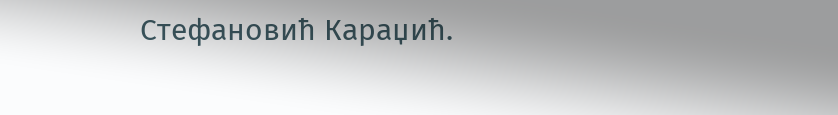Стефановић Караџић.